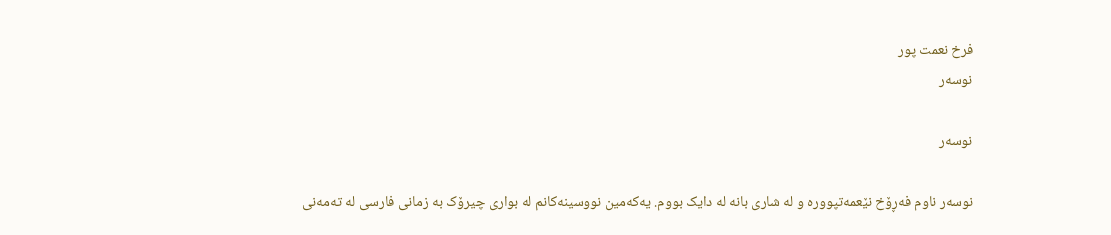فرخ نعمت پور
نوسەر

نوسەر

نوسەر ناوم فەڕۆخ نێعمەتپوورە و لە شاری بانە لە دایک بووم. یەکەمین نووسینەکانم لە بواری چیرۆک بە زمانی فارسی لە تەمەنی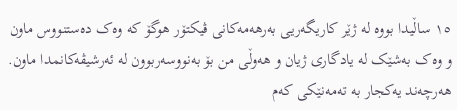١٥ ساڵیدا بووە لە ژێر کاریگەریی بەرهەمەکانی ڤیکتۆر هوگۆ کە وەک دەستنووس ماون و وەک بەشێک لە یادگاری ژیان و هەوڵی من بۆ بەنووسەربوون لە ئەرشیڤەکانمدا ماون. هەرچەند یەکجار بە تەمەنێکی کەم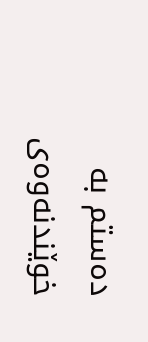دەستم بە خوێندنەوەی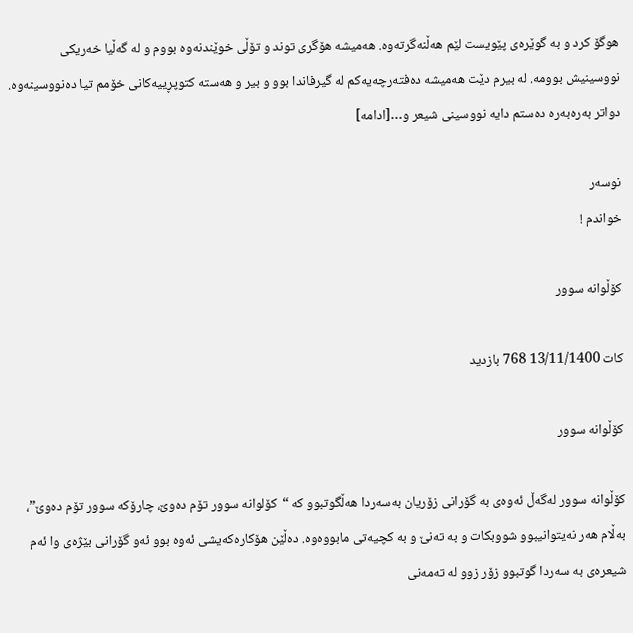هوگۆ کرد و بە گوێرەی پێویست لێم هەڵنەگرتەوە. هەمیشە هۆگری توند و تۆڵی خوێندنەوە بووم و لە گەڵیا خەریکی نووسینیش بوومە. لە بیرم دێت هەمیشە دەفتەرچەیەکم لە گیرفاندا بوو و بیر و هەستە کتوپڕییەکانی خۆمم تیا دەنووسینەوە. دواتر بەرەبەرە دەستم دایە نووسینی شیعر و…[ادامه]

نوسەر
خواندم !

کۆڵوانە سوور

کات 13/11/1400 768 بازدید

کۆڵوانە سوور

کۆڵوانە سوور لەگەڵ ئەوەی بە گۆرانی زۆریان بەسەردا هەڵگوتبوو کە “کۆلوانە سوور تۆم دەوێ، چارۆکە سوور تۆم دەوێ”، بەڵام هەر نەیتوانیبوو شووبکات و بە تەنێ و بە کچیەتی مابووەوە. دەڵێن هۆکارەکەیشی ئەوە بوو ئەو گۆرانی بێژەی وا ئەم شیعرەی بە سەردا گوتبوو زۆر زوو لە تەمەنی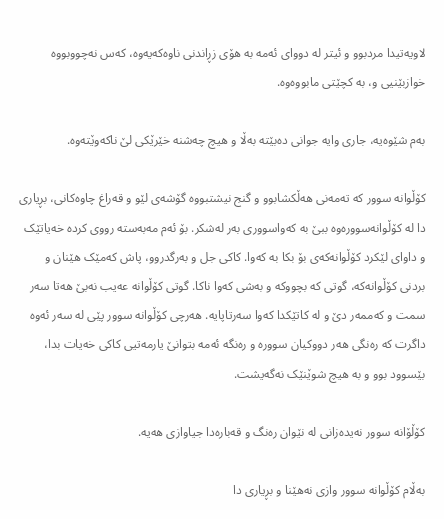لاویەتیدا مردبوو و ئیتر لە دووای ئەمە بە هۆی زڕاندنی ناوەکەیەوە، کەس نەچووبووە خوازبێنیی و، بە کچێتی مابووەوە.

بەم شێوەیە، جاری وایە جوانی دەبێتە بەڵا و هیچ چەشنە خێرێکی لێ ناکەوێتەوە.

کۆڵوانە سوور کە تەمەنی هەڵکشابوو و گنج نیشتبووە گۆشەی لێو و قەراغ چاوەکانی، بڕیاری دا لە کۆڵوانەسوورەوە ببێ بە کەواسووری بەر لەشکر. بۆ ئەم مەبەستە رووی کردە خەیاتێک و داوای لێکرد کۆڵوانەکەی بۆ بکا بە کەوا. کاکی جل و بەرگدروو، پاش کەمێک هێنان و بردنی کۆڵوانەکە، گوتی کە بچووکە و بەشی کەوا ناکا. گوتی کۆڵوانە عەیب نەبێ هەتا سەر سمت و کەممەر دێ و لە کاتێکدا کەوا سەرتاپایە. هەرچی کۆڵوانە سوور پێی لە سەر ئەوە داگرت کە رەنگی هەر دووکیان سوورە و رەنگە ئەمە بتوانێ یارمەتیی کاکی خەیات بدا، بێسوود بوو و بە هیچ شوێنێک نەگەیشت.

کۆڵۆانە سوور نەیدەزانی لە نێوان رەنگ و قەبارەدا جیاوازی هەیە.

بەڵام کۆڵوانە سوور وازی نەهێنا و بڕیاری دا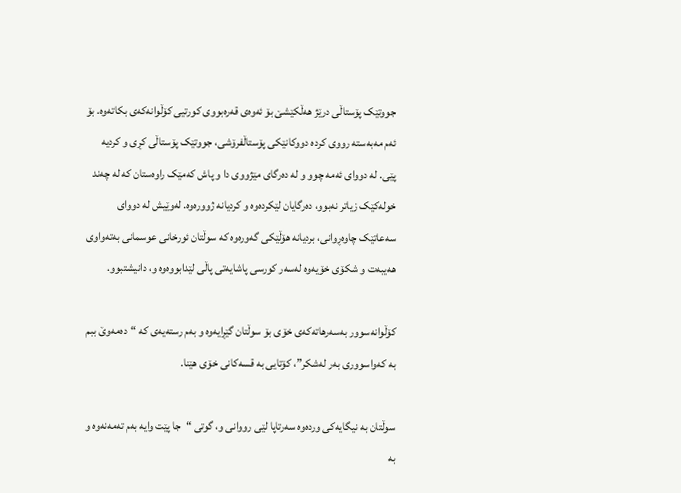جووتێک پۆستاڵی درێژ هەڵکێشێ بۆ ئەوەی قەرەبووی کورتیی کۆڵوانەکەی بکاتەوە. بۆ ئەم مەبەستە رووی کردە دووکانێکی پۆستاڵفرۆشی، جووتێک پۆستاڵی کڕی و کردیە پێی. لە دووای ئەمە چوو و لە دەرگای مێژووی دا و پاش کەمێک راوەستان کە لە چەند خولەکێک زیاتر نەبوو، دەرگایان لێکردەوە و کردیانە ژوورەوە. لەوێیش لە دووای سەعاتێک چاوەڕوانی، بردیانە هۆڵێکی گەورەوە کە سوڵتان ئورخانی عوسمانی بەتەواوی هەیبەت و شکۆی خۆیەوە لەسەر کورسی پاشایەتی پاڵی لێدابووەوە و، دانیشتبوو.

کۆڵوانەسوور بەسەرهاتەکەی خۆی بۆ سوڵتان گێڕایەوە و بەم رستەیەی کە “دەمەوێ ببم بە کەواسووری بەر لەشکر”، کۆتایی بە قسەکانی خۆی هێنا.

سوڵتان بە نیگایەکی وردەوە سەرتاپا لێی رووانی و، گوتی “جا پێت وایە بەم تەمەنەوە و بە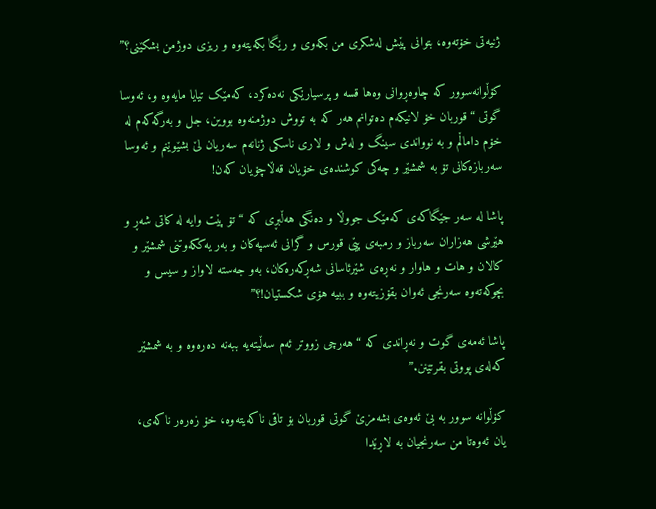ژنیەتی خۆتەوە، بتوانی پێش لەشکری من بکەوی و رێگا بکەیتەوە و ریزی دوژمن بشکێنی؟”

کۆڵوانەسوور کە چاوەڕوانی وەها قسە و پرسیارێکی نەدەکرد، کەمێک تیایا مایەوە و، ئەوسا گوتی “قوربان خۆ لانیکەم دەتوانم هەر کە بە تووش دوژمنەوە بووین، جل و بەرگەکەم لە خۆم داماڵم و بە نوواندی سینگ و لەش و لاری ناسکی ژنانەم سەریان لێ بشێوێنم و ئەوسا سەربازەکانی تۆ بە شمشێر و چەکی کوشندەی خۆیان قەڵاچۆیان کەن!

پاشا لە سەر جێگاکەی کەمێک جووڵا و دەنگی هەڵبڕی کە “تۆ پێت وایە لە کاتی شەڕ و هێرشی هەزاران سەرباز و رمبەی پێی قورس و گرانی ئەسپەکان و بەر یەککەوتنی شمشێر و کالان و هات و هاوار و نەڕەی شێرئاسانی شەڕکەرەکان، بەو جەستە لاواز و سیس و بچوکەتەوە سەرنجی ئەوان بقۆزیتەوە و ببیە هۆی شکستیان!؟”

پاشا ئەمەی گوت و نەڕاندی کە “هەرچی زووتر ئەم سەڵیتەیە ببەنە دەرەوە و بە شمشێر کەلەی پووتی بقرتێنن.”

کۆڵوانە سوور بە بێ ئەوەی بشەمزێ گوتی قوربان بۆ تاقی ناکەیتەوە، خۆ زەرەر ناکەی، یان ئەوەتا من سەرنجیان بە لاڕێدا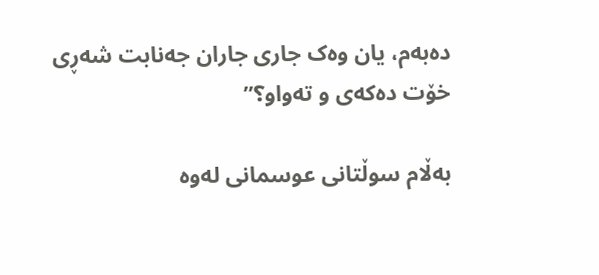دەبەم، یان وەک جاری جاران جەنابت شەڕی خۆت دەکەی و تەواو؟”

بەڵام سوڵتانی عوسمانی لەوە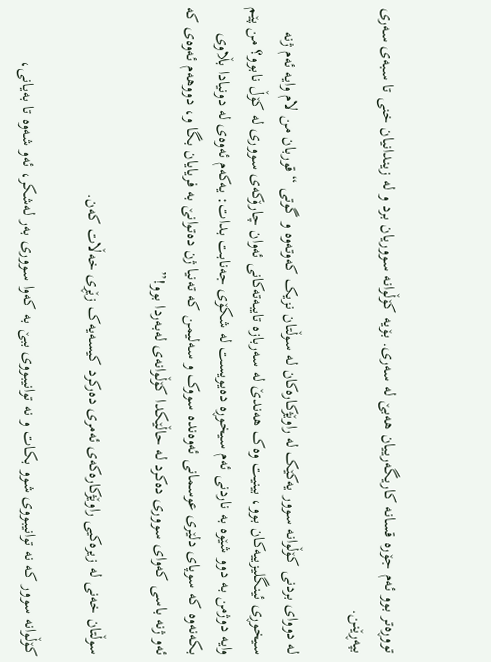تووڕەتر بوو ئەم جۆرە قسانە کاریگەرییان هەبێ لە سەری. بۆیە کۆڵوانە سووریان برد و لە زیندانیان خنی تا سبەی سەری بپەڕێنن.

لە دووای بردنی کۆڵوانە سوور یەکێک لە راوێژکارەکان لە سوڵتان نزیک کەوتەوە و گوتی “قوربان من لام وایە ئەم ژنە سیخوڕی ئینگلیزییەکان بوو، بینیت وەک هەندێ لە سەربازە تایبەتەکانی ئەوان چارۆکەی سووری لە کۆڵ نابوو؟ من پێم وایە دوژمن بە دوو شێوە بە ناردنی ئەم سیخوڕە دەیویست لە شکۆی جەنابت بدات: یەکەم ئەوەی لە دونیادا بڵاوی بکەنەوە کە سوپای دلێری عوسمانی ئەوەندە سووک و سەلیمن کە تەنیا ژن دەتوانێ بە فریایان بگا و، دووهەم ئەوەی کە ئەو ژنە باسی کەوای سووری دەکرد لە حاڵێکدا کۆڵوانەی لەبەردا بوو!”

سوڵتان خەنی لە زیرەکیی راوێژکارەکەی ئەمری دەرکرد کیسەیەک زێڕی خەڵات کەن.

کۆڵوانە سوور کە نە توانیبووی شوو بکات و نە توانیبووی ببێ بە کەوا سووری بەر لەشکر، ئەو شەوە تا بەیانی،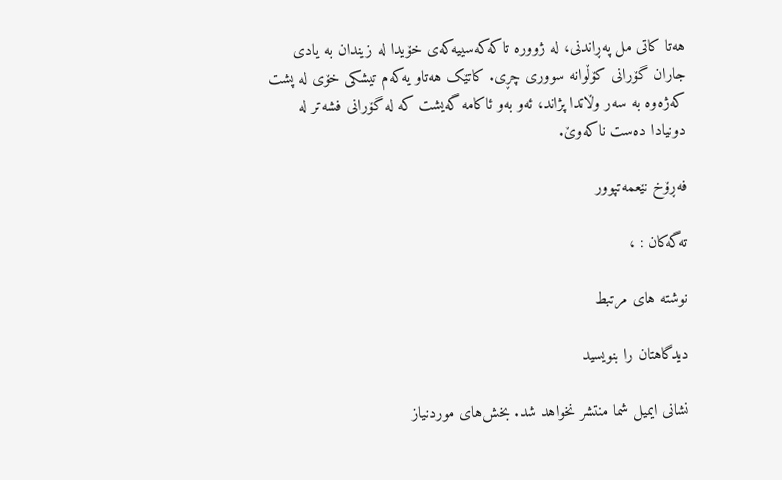هەتا کاتی مل پەڕاندنی، لە ژوورە تاکەکەسییەکەی خۆیدا لە زیندان بە یادی جاران گۆرانی کۆڵوانە سووری چڕی. کاتێک هەتاو یەکەم تیشکی خۆی لە پشت کەژەوە بە سەر وڵاتدا پژاند، ئەو بەو ئاکامە گەیشت کە لە گۆرانی فشەتر لە دونیادا دەست ناکەوێ.

فەڕۆخ نێعمەتپوور

تەگەکان : ،

نوشته های مرتبط

دیدگاهتان را بنویسید

نشانی ایمیل شما منتشر نخواهد شد. بخش‌های موردنیاز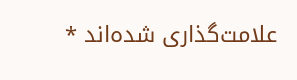علامت‌گذاری شده‌اند *